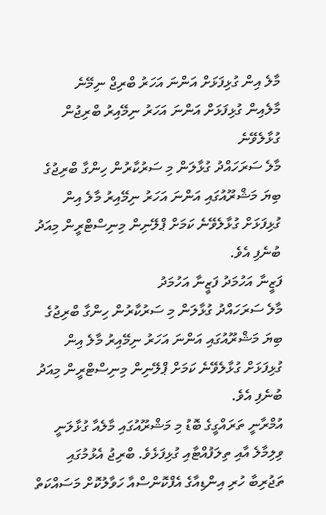މާލެ އިން ގުޅިފަޅަށް އަންނަ އަހަރު ބްރިޖް ނިމޭނެ
މާލެއިން ގުޅިފަޅަށް އަންނަ އަހަރު ނިމޭއިރު ބްރިޖުން ގުޅާލެވޭނެ
މާލެ ސަރަހައްދު ގުޅާލަން މި ސަރުކާރުން ހިންގާ ބްރިޖުގެ ބިޔަ މަޝްރޫއުގައި އަންނަ އަހަރު ނިމޭއިރު މާލެ އިން ގުޅިފަޅަށް ގުޅާލެވޭނެ ކަމަށް ޕްލޭނިން މިނިސްޓްރީން މިއަދު ބުނެފި އެވެ.
ފަޒީނާ އަހުމަދު ފަޒީނާ އަހުމަދު
މާލެ ސަރަހައްދު ގުޅާލަން މި ސަރުކާރުން ހިންގާ ބްރިޖުގެ ބިޔަ މަޝްރޫއުގައި އަންނަ އަހަރު ނިމޭއިރު މާލެ އިން ގުޅިފަޅަށް ގުޅާލެވޭނެ ކަމަށް ޕްލޭނިން މިނިސްޓްރީން މިއަދު ބުނެފި އެވެ.
އުމްރާނީ ތަރައްގީގެ ބޮޑު މި މަޝްރޫއުގައި މާލެއާ ގުޅާލަނީ ވިލިމާލެ އާއި ތިލަފުއްޓާއި ގުޅިފަޅެވެ. ބްރިޖު އެޅުމުގައި ތަޖުރިބާ ހުރި އިންޑިއާގެ އެފްކޮންސްއާ ހަވާލުކޮށް މަސައްކަތް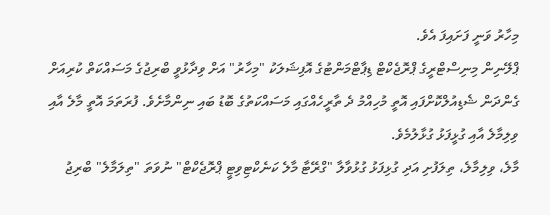މިހާރު ވަނީ ފަށައިފަ އެވެ.
ޕްލޭނިން މިނިސްޓްރީގެ ޕްރޮޖެކްޓް ޑިޕާޓްމަންޓުގެ އޮފިޝަލަކު "މިހާރު" އަށް ވިދާޅުވީ ބްރިޖުގެ މަސައްކަތް ކުރިއަށް ގެންދަން ޝެޑިއުލްކޮށްފައި އޮތީ މުހިއްމު ދެ ތާރީހެއްގައި މަސައްކަތުގެ ބޮޑު ބައި ނިންމާށެވެ. ފުރަތަމަ އޮތީ މާލެ އާއި ވިލިމާލެ އާއި ގުޅީފަޅު ގުޅާލުމެވެ.
މާލެ، ވިލިމާލެ، ތިލަފުށި އަދި ގުޅިފަޅު ގުޅުވާލާ "ގްރޭޓާ މާލެ ކަނެކްޓިވިޓީ ޕްރޮޖެކްޓް" ނުވަތަ "ތިލަމާލެ" ބްރިޖު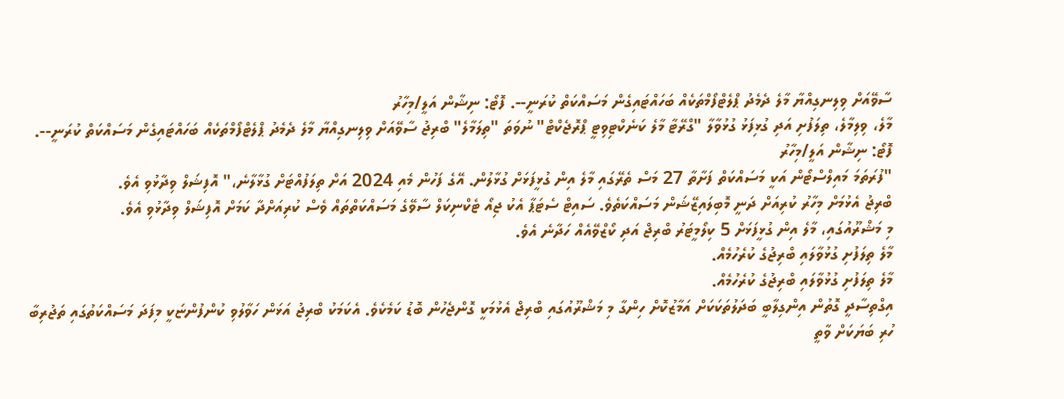ސާވޭއަށް ވިލިނގިއްޔާ މާލެ ދެމެދު ޕްލެޓްފޯމްތަކެއް ބަހައްޓައިގެން މަސައްކަތް ކުރަނީ--. ފޮޓޯ: ނިޝާން އަލީ/މިހާރު
މާލެ، ވިލިމާލެ، ތިލަފުށި އަދި ގުޅިފަޅު ގުޅުވާލާ "ގްރޭޓާ މާލެ ކަނެކްޓިވިޓީ ޕްރޮޖެކްޓް" ނުވަތަ "ތިލަމާލެ" ބްރިޖު ސާވޭއަށް ވިލިނގިއްޔާ މާލެ ދެމެދު ޕްލެޓްފޯމްތަކެއް ބަހައްޓައިގެން މަސައްކަތް ކުރަނީ--. ފޮޓޯ: ނިޝާން އަލީ/މިހާރު
"ފުރަތަމަ މައިލްސްޓޯން އަކީ މަސައްކަތް ފަށާތާ 27 މަސް ތެރޭގައި މާލެ އިން ގުޅީފަޅަށް ގުޅާލުން. އޭގެ ފަހުން މެއި 2024 އަށް ތިލަފުއްޓަށް ގުޅާލާނެ،" އޮފިޝަލް ވިދާޅުވި އެވެ.
ބްރިޖު އެޅުމަށް މިހާރު ކުރިއަށް ދަނީ މޮބިލައިޒޭޝަން މަސައްކަތެވެ. ސައިޓް ސެޓަޕާ އެކު ޖިއޯ ޓެކްނިކަލް ސާވޭގެ މަސައްކަތްތައް ވެސް ކުރިއަށްދާ ކަމަށް އޮފިޝަލް ވިދާޅުވި އެވެ.
މި މަޝްރޫއުގައި، މާލެ އިން ގުޅީފަޅަށް 5 ކިލޯމީޓަރު ބްރިޖް އަދި ކޯޒްވޭއެއް ހަދާނެ އެވެ.
މާލެ ތިލަފުށި ގުޅުވާލައި ބްރިޖުގެ ކުރެހުމެއް.
މާލެ ތިލަފުށި ގުޅުވާލައި ބްރިޖުގެ ކުރެހުމެއް.
އިގްތިސާދީ ގޮތުން އިންގިލާބީ ބަދަލުތަކަކަށް އަމާޒުކޮށް ހިންގާ މި މަޝްރޫއުގައި ބްރިޖް އެޅުމަކީ ގޮންޖެހުން ބޮޑު ކަމެކެވެ. އެކަމަކު ބްރިޖު އަޅަން ހަވާލުވި ކުންފުންޏަކީ މިފަދަ މަސައްކަތުގައި ތަޖުރިބާ ހުރި ބަޔަކަށް ވާތީ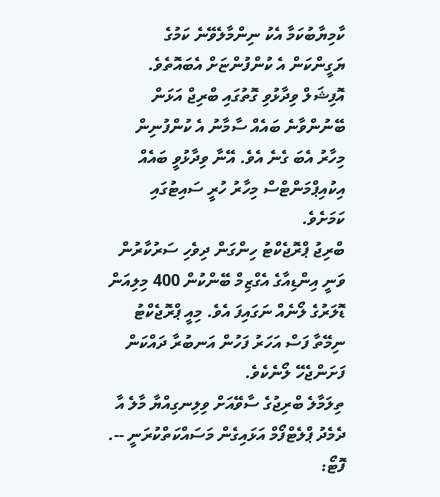ކާމިޔާބުކަމާ އެކު ނިންމާލެވޭނެ ކަމުގެ ޔަގީންކަން އެ ކުންފުންޏަށް އެބައޮތެވެ.
އޮފިޝަލް ވިދާޅުވި ގޮތުގައި ބްރިޖް އަޅަން ބޭނުންވާނެ ބައެއް ސާމާނު އެ ކުންފުނިން މިހާރު އެބަ ގެނެ އެވެ. އޭނާ ވިދާޅުވީ ބައެއް އިކުއިޕްމަންޓްސް މިހާރު ހުރީ ސައިޓުގައި ކަމަށެވެ.
ބްރިޖު ޕްރޮޖެކްޓު ހިންގަން ދިވެހި ސަރުކާރުން ވަނީ އިންޑިއާގެ އެގްޒިމް ބޭންކުން 400 މިލިއަން ޑޮލަރުގެ ލޯނެއް ނަގައިފަ އެވެ. މިއީ ޕްރޮޖެކްޓު ނިމޭތާ ފަސް އަހަރު ފަހުން އަނބުރާ ދައްކަން ފަށަންޖެހޭ ލޯނެކެވެ.
ތިލަމާލެ ބްރިޖުގެ ސާވޭއަށް ވިލިނގިއްޔާ މާލެ އާ ދެމެދު ޕްލެޓްފޯމް އަޅައިގެން މަސައްކަތްކުރަނީ --. ފޮޓޯ: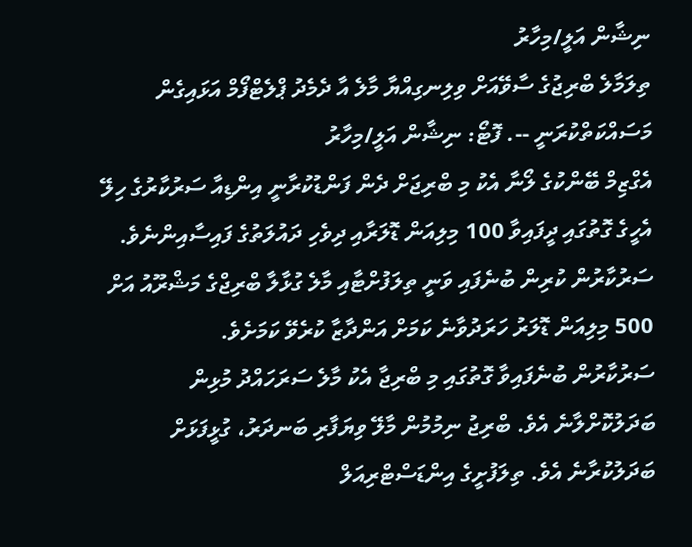ނިޝާން އަލީ/މިހާރު
ތިލަމާލެ ބްރިޖުގެ ސާވޭއަށް ވިލިނގިއްޔާ މާލެ އާ ދެމެދު ޕްލެޓްފޯމް އަޅައިގެން މަސައްކަތްކުރަނީ --. ފޮޓޯ: ނިޝާން އަލީ/މިހާރު
އެގްޒިމް ބޭންކުގެ ލޯނާ އެކު މި ބްރިޖަށް ދެން ފަންޑުކުރާނީ އިންޑިއާ ސަރުކާރުގެ ހިލޭ އެހީގެ ގޮތުގައި ދީފައިވާ 100 މިލިއަން ޑޮލަރާއި ދިވެހި ދައުލަތުގެ ފައިސާއިންނެވެ. ސަރުކާރުން ކުރިން ބުނެފައި ވަނީ ތިލަފުށްޓާއި މާލެ ގުޅާލާ ބްރިޖްގެ މަޝްރޫއު އަށް 500 މިލިއަން ޑޮލަރު ހަރަދުވާނެ ކަމަށް އަންދާޒާ ކުރެވޭ ކަމަށެވެ.
ސަރުކާރުން ބުނެފައިވާ ގޮތުގައި މި ބްރިޖާ އެކު މާލެ ސަރަހައްދު މުޅިން ބަދަލުކޮށްލާނެ އެވެ. ބްރިޖު ނިމުމުން މާލޭ ވިޔަފާރި ބަނދަރު، ގުޅީފަޅަށް ބަދަލުކުރާނެ އެވެ. ތިލަފުށީގެ އިންޑަސްޓްރިއަލް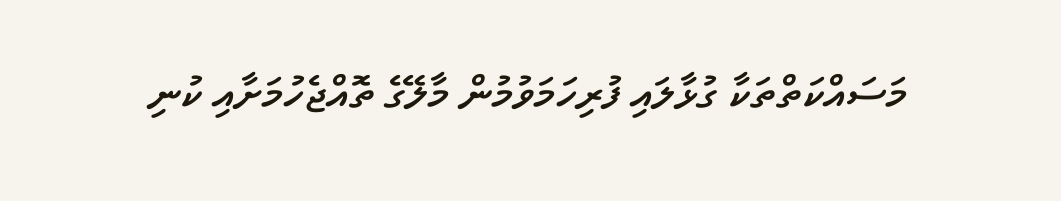މަސައްކަތްތަކާ ގުޅާލައި ފުރިހަމަވުމުން މާލޭގެ ތޮއްޖެހުމަށާއި ކުނި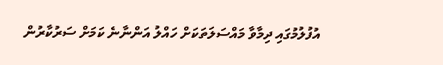އުފުލުމުގައި ދިމާވާ މައްސަލަތަކަށް ހައްލު އަންނާނެ ކަމަށް ސަރުކާރުން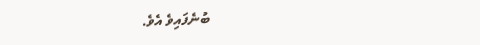ބުނެފައިވެ އެވެ.